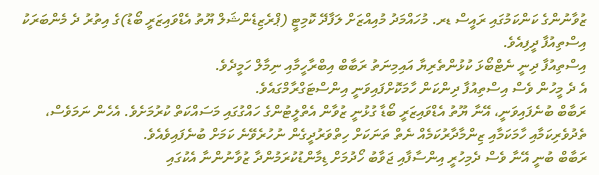ޒުވާނުންގެ ކަންކަމުގައި ރައީސް ޑރ. މުހައްމަދު މުއިއްޒަށް ލަފާދޭ ކޮމިޓީ (ޕްރެޒިޑެންޝަލް ޔޫތު އެޑްވައިޒަރީ ބޯޑު)ގެ އިތުރު ދެ މެންބަރަކު އިސްތިއުފާ ދީފިއެވެ.
އިސްތިއުފާ ދިނީ ނެޓްބޯޅަ ކުޅުންތެރިޔާ އައިމިނަތު ރަބާބް އިބްރާހީމާއި ނިމާލް ހަމީދެވެ.
އެ ދެ މީހުން ވެސް އިސްތިއުފާ ދިންކަން ހާމަކޮށްފައިވަނީ އިންސްޓަގްރާމްގައެވެ.
ރަބާބް ބުނެފައިވަނީ، އޭނާ ޔޫތު އެޑްވައިޒަރީ ބޯޑާ ގުޅުނީ ޒުވާން އެތްލީޓުންގެ ހައްގުގައި މަސައްކަތް ކުރުމަށެވެ. އެހެން ނަމަވެސް، ތެދުވެރިކަމާއި ހާމަކަމާއި ޒިންމާދާރުކަމެއް ނެތް ތަނަކަށް ހިތްވަރުދީގެން ނުހުރެވޭނެ ކަމަށް ބުނެފައިވެއެވެ.
ރަބާބް ބުނީ އޭނާ ވެސް ދެމިހުރީ އިންސާފާއި ޖަވާބު ހޯދުމަށް ޑިމާންޑުކުރަމުންދާ ޒުވާނުންނާ އެކުގައި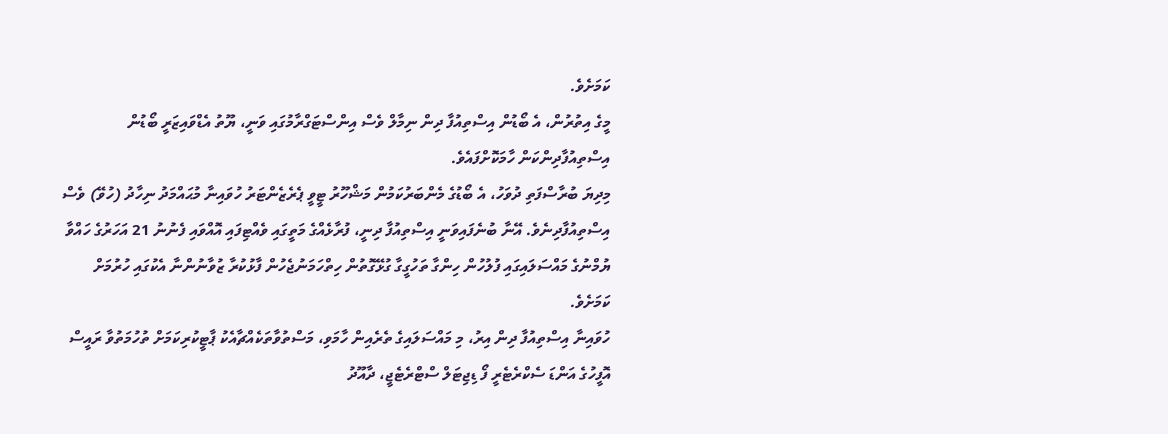ކަމަށެވެ.
މީގެ އިތުރުން، އެ ބޯޑުން އިސްތިއުފާ ދިން ނިމާލް ވެސް އިންސްޓަގްރާމުގައި ވަނީ، ޔޫތު އެޑްވައިޒަރީ ބޯޑުން އިސްތިއުފާދިންކަން ހާމަކޮށްފައެވެ.
މިދިޔަ ބުރާސްފަތި ދުވަހު، އެ ބޯޑުގެ މެންބަރުކަމުން މަޝްހޫރު ޓީވީ ޕެރެޒެންޓަރު ހުވައިނާ މުޙައްމަދު ނިހާދު (ހުވޭ) ވެސް އިސްތިއުފާދިނެވެ. އޭނާ ބުނެފައިވަނީ އިސްތިއުފާ ދިނީ، ފުރާޅެއްގެ މަތީގައި ވެއްޓިފައި އޮއްވައި ފެނުނު 21 އަހަރުގެ ހައްވާ ޔުމްނުގެ މައްސަލައިގައި ފުލުހުން ހިންގާ ތަހުގީގާ ގުޅޭގޮތުން ހިތްހަމަނުޖެހުން ފާޅުކުރާ ޒުވާނުންނާ އެކުގައި ހުރުމަށް ކަމަށެވެ.
ހުވައިނާ އިސްތިއުފާ ދިން އިރު، މި މައްސަލައިގެ ތެރެއިން ހާމަވި، މަސްތުވާތަކެއްޗާއެކު ޕާޓީކުރިކަމަށް ތުހުމަތުވާ ރައީސް އޮފީހުގެ އަންޑަ ސެކްރެޓެރީ ފޯ ޑިޖިޓަލް ސްޓްރެޓެޖީ، ދާއޫދު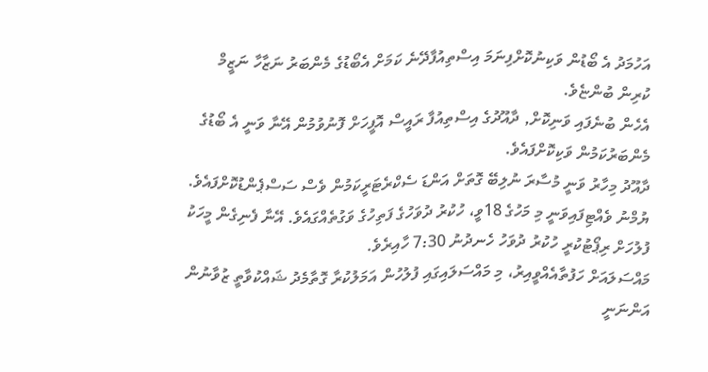އަހުމަދު އެ ބޯޑުން ވަކިނުކޮށްފިނަމަ އިސްތިއުފާދޭނެ ކަމަށް އެބޯޑުގެ މެންބަރު ނަޒާހާ ނަޒީމް ކުރިން ބުންޏެވެ.
އެހެން ބުނެފައި ވަނިކޮށް, ދާއޫދުގެ އިސްތިއުފާ ރައީސް އޮފީހަށް ފޮނުވުމުން އޭނާ ވަނީ އެ ބޯޑުގެ މެންބަރުކަމުން ވަކިކޮށްފައެވެ.
ދާއޫދު މިހާރު ވަނީ މުސާރަ ނުލިބޭ ގޮތަށް އަންޑަ ސެކްރެޓަރީކަމުން ވެސް ސަސްޕެންޑުކޮށްފައެވެ.
ޔުމްނު ވެއްޓިފައިވަނީ މި މަހުގެ 18ވީ، ހުކުރު ދުވަހުގެ ފަތިހުގެ ވަގުތެއްގައެވެ. އޭނާ ފެނިގެން މީހަކު ފުލުހަށް ރިޕޯޓުކުރީ ހުކުރު ދުވަހު ހެނދުނު 7:30 ހާއިރެވެ.
މައްސަލައަށް ހަފުތާއެއްވީއިރު، މި މައްސަލައިގައި ފުލުހުން އަމަލުކުރާ ގޮތާމެދު ޝައްކުވާތީ ޒުވާނުން އަންނަނީ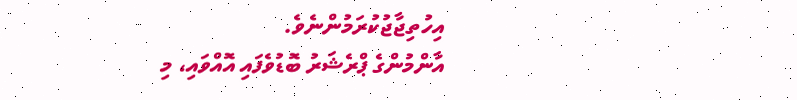އިހުތިޖާޖުކުރަމުންނެވެ.
އާންމުންގެ ޕްރެޝަރު ބޮޑުވެފައި އޮއްވައި، މި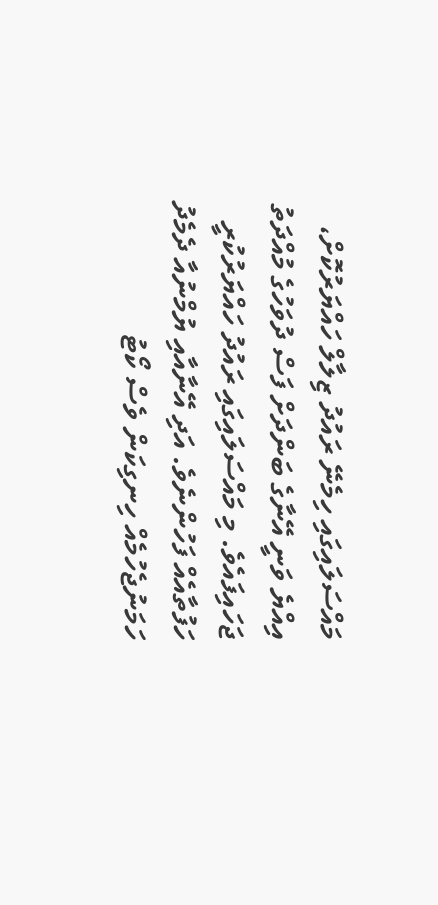މައްސަލައިގައި ހިމެނޭ ރައުދު ޒިލާލް ހައްޔަރުކޮށް، އިއްޔެ ވަނީ އޭނާގެ ބަންދަށް ފަސް ދުވަހުގެ މުއްދަތު ޖަހައިފައެވެ. މި މައްސަލައިގައި ރައުދު ހައްޔަރުކުރީ ހަފުތާއެއް ފަހުންނެވެ. އަދި އޭނާއާއި ޔުމްނުއާ ދެމެދު ހަމަނުޖެހުމެއް ހިނގިކަން ވެސް ކޯޓު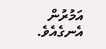އަމުރުން އެނގެއެވެ.